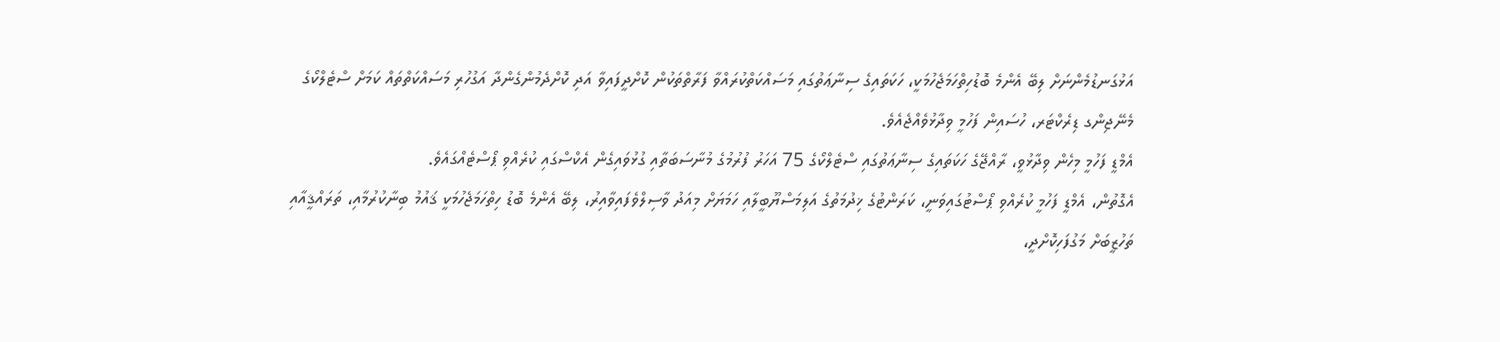އަޅުގަނޑުމެންނަށް ލިބޭ އެންމެ ބޮޑުހިތްހަމަޖެހުމަކީ، ހަކަތައިގެ ސިނާޢަތުގައި މަސައްކަތްކުރައްވާ ފަރާތްތަކުން ކޮށްދީފައިވާ އަދި ކޮށްދެމުންގެންދާ އަގުހުރި މަސައްކަތްތައް ކަމަށް ސްޓެލްކޯގެ މެނޭޖިންގ ޑިރެކްޓަރ، ހުސައިން ފަހުމީ ވިދާޅުވެއްޖެއެވެ.
އެމްޑީ ފަހުމީ މިހެން ވިދާޅުވީ، ރާއްޖޭގެ ހަކަތައިގެ ސިނާޢަތުގައި ސްޓެލްކޯގެ 75 އަހަރު ފުރުމުގެ މުނާސަބަތާއި ގުޅުވައިގެން އެކްސްގައި ކުރެއްވި ޕޯސްޓެއްގައެވެ.
އެގޮތުން، އެމްޑީ ފަހުމީ ކުރެއްވި ޕޯސްޓުގައިވަނީ، ކަރަންޓުގެ ޚިދުމަތުގެ އަލިމަސްޔޫބީލާއި ހަމަޔަށް މިއަދު ވާސިލްވެފައިވާއިރު، ލިބޭ އެންމެ ބޮޑު ހިތްހަމަޖެހުމަކީ ޤައުމު ބިނާކުރުމާއި، ތަރައްޤީއާއި ތަހުޒީބަށް މަގުފަހިކޮށްދީ،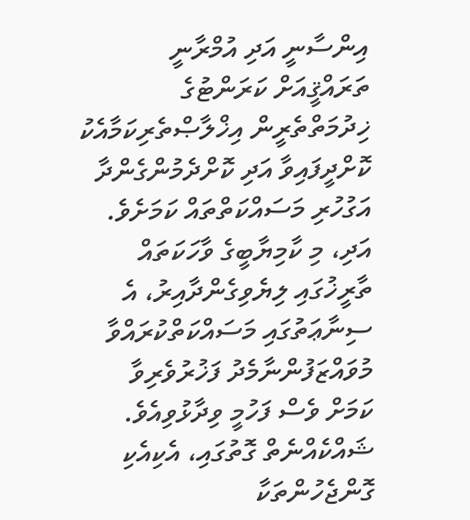އިންސާނީ އަދި އުމްރާނީ ތަރައްޤީއަށް ކަރަންޓުގެ ޚިދުމަތްތެރީން އިޚްލާޞްތެރިކަމާއެކު ކޮށްދީފައިވާ އަދި ކޮށްދެމުންގެންދާ އަގުހުރި މަސައްކަތްތައް ކަމަށެވެ.
އަދި، މި ކާމިޔާބީގެ ވާހަކަތައް ތާރީޚުގައި ލިޔެވިގެންދާއިރު، އެ ސިނާޢަތުގައި މަސައްކަތްކުރައްވާ މުވައްޒަފުންނާމެދު ފަޚުރުވެރިވާ ކަމަށް ވެސް ފަހުމީ ވިދާޅުވިއެވެ.
ޝައްކެއްނެތް ގޮތުގައި، އެކިއެކި ގޮންޖެހުންތަކާ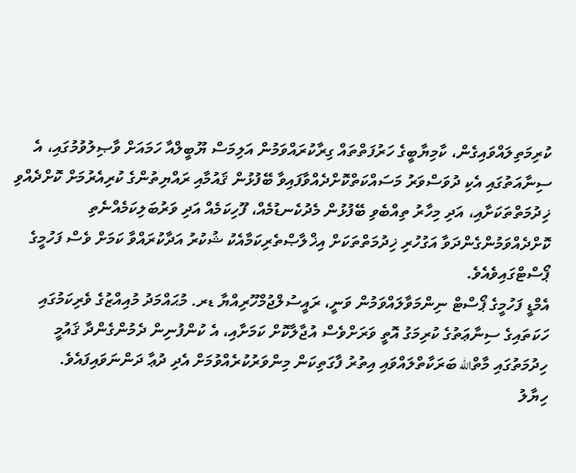ކުރިމަތިލައްވައިގެން، ކާމިޔާބީގެ ހަރުފަތްތައް ގިރާކުރައްވަމުން އަލިމަސް ޔޫބީލްއާ ހަމައަށް ވާޞިލުވުމުގައި، އެ ސިނާއަތުގައި އެކި ދުވަސްވަރު މަސައްކަތްކޮށްދެއްވާފައިވާ ބޭފުޅުން ޤައުމާއި ރައްޔިތުންގެ ކުރިއެރުމަށް ކޮށްދެއްވި ޚިދުމަތްތަކަށާއި، އަދި މިހާރު ތިއްބެވި ބޭފުޅުން މެދުކެނޑުމެއް، ފޫހިކަމެއް އަދި ވަރުބަލިކަމެއްނެތި ކޮށްދެއްވަމުންގެންދަވާ އަގުހުރި ޚިދުމަތްތަކަށް އިޚްލާޞްތެރިކަމާއެކު ޝުކުރު އަދާކުރައްވާ ކަމަށް ވެސް ފަހުމީގެ ޕޯސްޓްގައިވެއެވެ.
އެމްޑީ ފަހުމީގެ ޕޯސްޓް ނިންމަވާލައްވަމުން ވަނީ، ރައީސުލްޖުމްހޫރިއްޔާ ޑރ. މުޙައްމަދު މުއިއްޒުގެ ވެރިކަމުގައި ހަކަތައިގެ ސިނާޢަތުގެ ކުރިމަގު އޮތީ ވަރަށްވެސް އުޖާލާކޮށް ކަމަށާއި، އެ ކުންފުނިން ދެމުންގެންދާ ޤައުމީ ހިދުމަތުގައި މާތްالله ބަރަކާތްލައްވައި އިތުރު ފާގަތިކަން މިންވަރުކުރެއްވުމަށް އެދި ދުޢާ ދަންނަވައިފައެވެ.
ހިޔާލު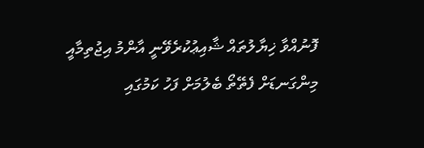ފޮނުއްވާ ޚިޔާލުތައް ޝާއިޢުކުރެވޭނީ އާންމު އިޖުތިމާއީ މިންގަނޑަށް ފެތޭތޯ ބެލުމަށް ފަހު ކަމުގައި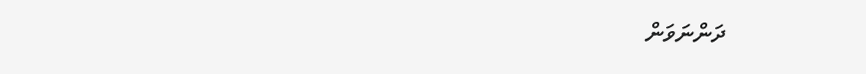ދަންނަވަން